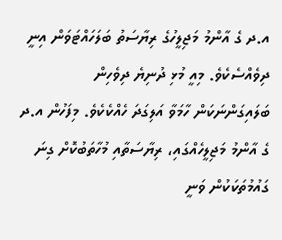އ.ދ ގެ އާންމު މަޖިލީހުގެ ރިޔާސަތު ބަލަހައްޓަވަން އިނީ ދިވެއްސެކެވެ. މިއީ މުޅި ދުނިޔެ ދިވެހިން ބަލައިގަންނަކަން ހާމަވާ އަލިގަދަ ހެއްކެކެވެ. މިފަހުން އ.ދ ގެ އާންމު މަޖިލީހެއްގައި، ރިޔާސަތާއި މުހާތަބުކޮށް ގިނަ ގައުމުތަކަކުން ވަނީ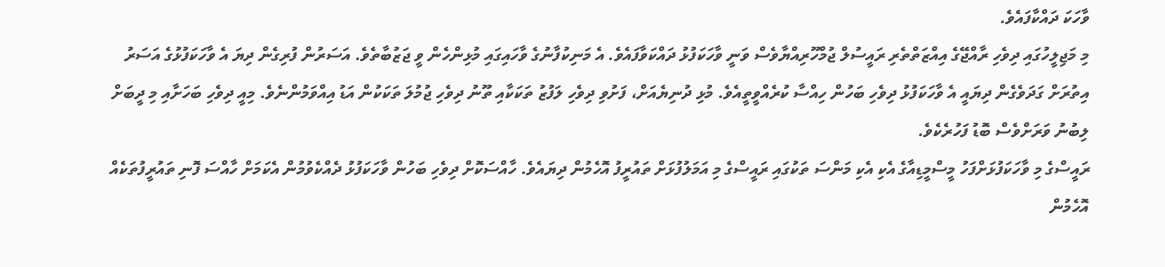ވާހަކަ ދައްކާފައެވެ.
މި މަޖިލީހުގައި ދިވެހި ރާއްޖޭގެ އިއްޒަތްތެރި ރައީސުލް ޖުމްހޫރިއްޔާވެސް ވަނީ ވާހަކަފުޅު ދައްކަވާފައެވެ. އެ މަނިކުފާނުގެ ވާހައިގައި މުޅިންހެން ވީ ޖަޒުބާތެވެ. އަސަރުން ފުރިގެން ދިޔަ އެ ވާހަކަފުޅުގެ އަސަރު އިތުރަށް ގަދަވެގެން ދިޔައީ އެ ވާހަކަފުޅު ދިވެހި ބަހުން ހިއްސާ ކުރެއްވީތީއެވެ. މުޅި ދުނިޔެއަށް، ފަށުވި ދިވެހި ލަފުޒު ތަކަކާއި ތޫނު ދިވެހި ޖުމުލަ ތަކަކުން އަޑު އިއްވަމުންނެވެ. މިއީ ދިވެހި ބަހަށާއި މި ދީބަށް ލިބުނު ވަރަށްވެސް ބޮޑު ފަހުރެކެވެ.
ރައީސްގެ މި ވާހަކަފުޅަށްފަހު މީސްމީޑިއާގެ އެކި އެކި މަންސަ ތަކުގައި ރައީސްގެ މި އަމަލުފުޅަށް ތައުރީފު އޮހެމުން ދިޔައެވެ. ހާއްސަކޮށް ދިވެހި ބަހުން ވާހަކަފުޅު ދެއްކެވުމުން އެކަމަށް ހާއްސަ ފޮނި ތައުރީފުތަކެއް އޮހެމުން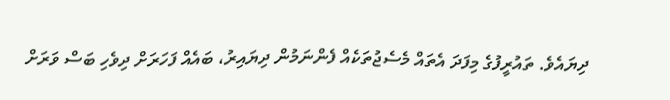ދިޔައެވެ. ތައުރީފުގެ މިފަދަ އެތައް މެސެޖުތަކެއް ފެންނަމުން ދިޔައިރު، ބައެއް ފަހަރަށް ދިވެހި ބަސް ވަރަށް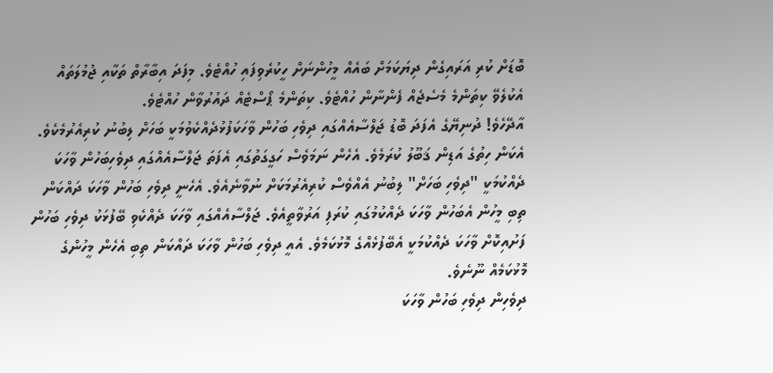ބޮޑަށް ކުރި އަރައިގެން ދިޔަކަމަށް ބައެއް މީހުންނަށް ހީކުރެވިފައި ހުއްޓެވެ. މިފަދަ އިބާރާތް ތަކާއި ޖުމުލަތައް އެކުލެވޭ ކިތަންމެ މެސެޖެއް ފެންނާން ހުއްޓެވެ. ކިތަންމެ ޕޯސްޓެއް ދައުރުވާން ހުއްޓެވެ.
އާދޭހެވެ! ދުނިޔޭގެ އެފަދަ ބޮޑު ޖަލްސާއެއްގައި ދިވެހި ބަހުން ވާހަކަފުޅުދެއްކެވުމަކީ ބަހަށް ލިބުނު ކުރިއެރުމެކެވެ. އެކަން ހިތުގެ އަޑިން ޤަބޫލު ކުރަމެވެ. އެހެން ނަމަވެސް ހަގީގަތުގައި އެފަތަ ޖަލްސާއެއްގައި ދިވެހިބަހުން ވާހަކަ ދެއްކުމަކީ "ދިވެހި ބަހަށް" ލިބުނު އެއްވެސް ކުރިއެރުމަކަށް ނުވާނެއެވެ. އެހެނީ ދިވެހި ބަހުން ވާހަކަ ދައްކަން ތިބި މީހުން އެބަހުން ވާހަކަ ދެއްކުމުގައި ކުރަފި އަރުވާތީއެވެ. ޖަލްސާއެއްގައި ވާހަކަ ދެއްކެވި ބޭފުޅަކު ދިވެހި ބަހުން ފަށުއިކޮށް ވާހަކަ ދެއްކުމަކީ އެބޭފުޅެއްގެ މޮޅުކަމެވެ. އެއީ ދިވެހި ބަހުން ވާހަކަ ދައްކަން ތިބި އެހެން މީހުންގެ މޮޅުކަމެއް ނޫނެވެ.
ދިވެހިން ދިވެހި ބަހުން ވާހަކަ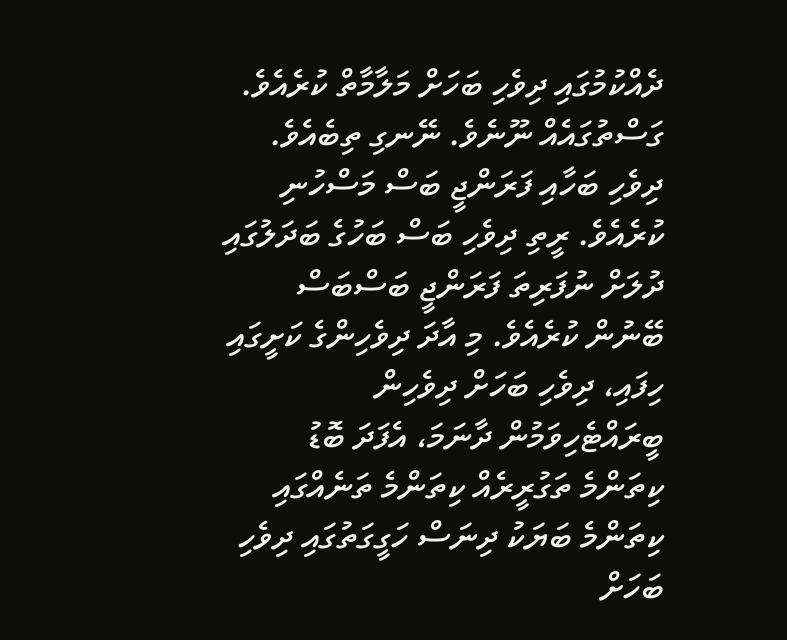ދެއްކުމުގައި ދިވެހި ބަހަށް މަލާމާތް ކުރެއެވެ. ގަސްތުގައެއް ނޫނެވެ. ނޭނގި ތިބެއެވެ. ދިވެހި ބަހާއި ފަރަންޖީ ބަސް މަސްހުނި ކުރެއެވެ. ރީތި ދިވެހި ބަސް ބަހުގެ ބަދަލުގައި ދުލަށް ނުފަރިތަ ފަރަންޖީ ބަސްބަސް ބޭނުން ކުރެއެވެ. މި އާދަ ދިވެހިންގެ ކަށީގައި ހިފައި، ދިވެހި ބަހަށް ދިވެހިން ބީރައްޓެހިވަމުން ދާނަމަ، އެފަދަ ބޮޑު ކިތަންމެ ތަގުރީރެއް ކިތަންމެ ތަނެއްގައި ކިތަންމެ ބަޔަކު ދިނަސް ހަގީގަތުގައި ދިވެހި ބަހަށް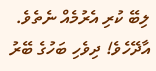ލިބޭ ކުރި އެރުމެއް ނެތެވެ.
އާދޭހެވެ! ދިވެހި ބަހުގެ ބޭރު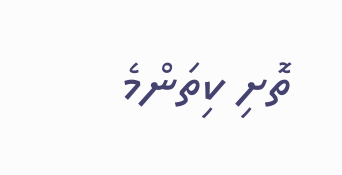ތޮށި ކިތަންމެ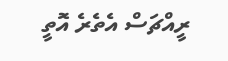ރީއްޗަސް އެތެރެ އޮތީ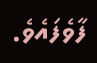ފާވެފައެވެ.